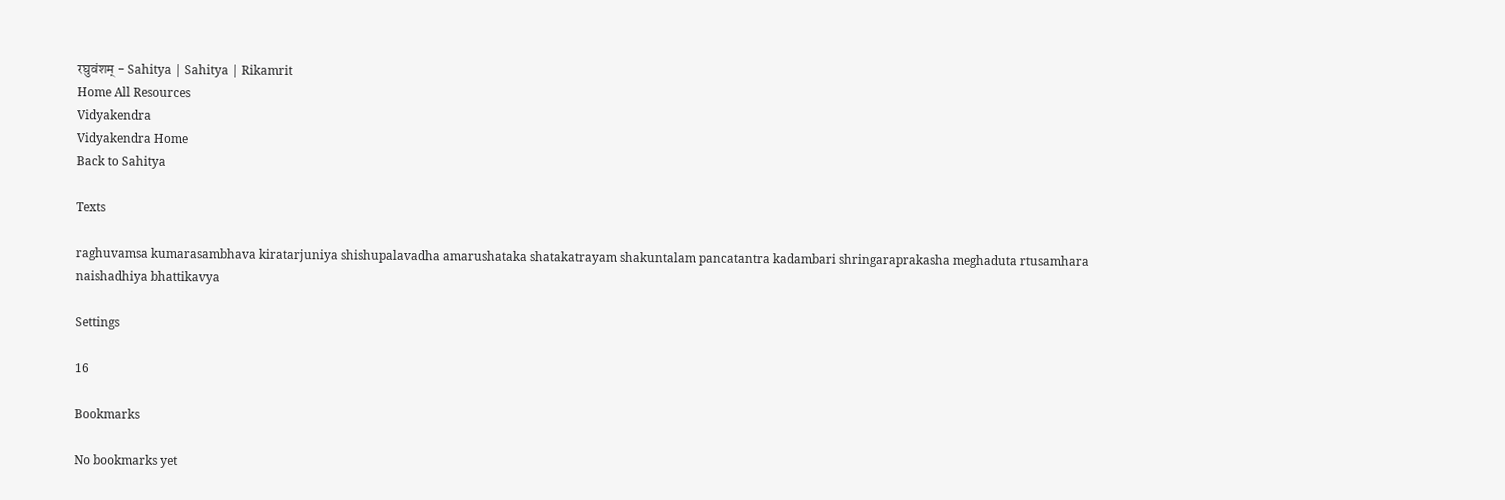रघुवंशम् - Sahitya | Sahitya | Rikamrit
Home All Resources
Vidyakendra
Vidyakendra Home
Back to Sahitya

Texts

raghuvamsa kumarasambhava kiratarjuniya shishupalavadha amarushataka shatakatrayam shakuntalam pancatantra kadambari shringaraprakasha meghaduta rtusamhara naishadhiya bhattikavya

Settings

16

Bookmarks

No bookmarks yet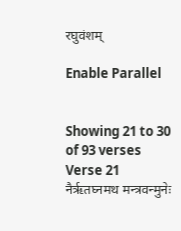रघुवंशम्

Enable Parallel


Showing 21 to 30 of 93 verses
Verse 21
नैर्ऋतघ्नमथ मन्त्रवन्मुनेः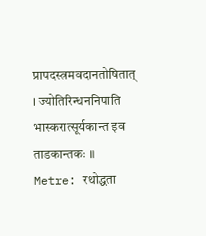प्रापदस्त्रमवदानतोषितात् । ज्योतिरिन्धननिपाति भास्करात्सूर्यकान्त इव ताडकान्तकः ॥
Metre: रथोद्धता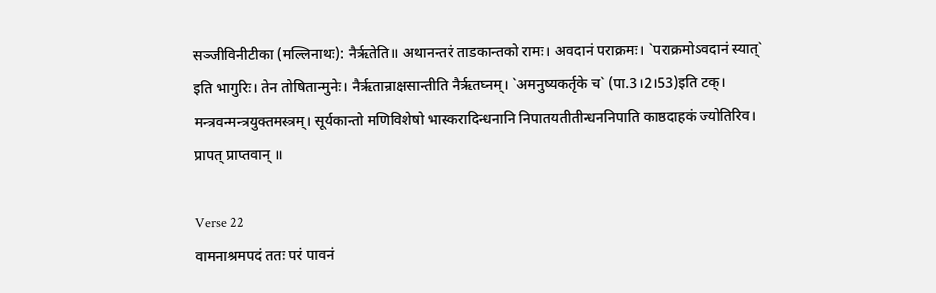सञ्जीविनीटीका (मल्लिनाथः): नैर्ऋतेति॥ अथानन्तरं ताडकान्तको रामः। अवदानं पराक्रमः। `पराक्रमोऽवदानं स्यात्` इति भागुरिः। तेन तोषितान्मुनेः। नैर्ऋतान्राक्षसान्तीति नैर्ऋतघ्नम्। `अमनुष्यकर्तृके च` (पा.3।2।53)इति टक्। मन्त्रवन्मन्त्रयुक्तमस्त्रम्। सूर्यकान्तो मणिविशेषो भास्करादिन्धनानि निपातयतीतीन्धननिपाति काष्ठदाहकं ज्योतिरिव। प्रापत् प्राप्तवान् ॥

Verse 22
वामनाश्रमपदं ततः परं पावनं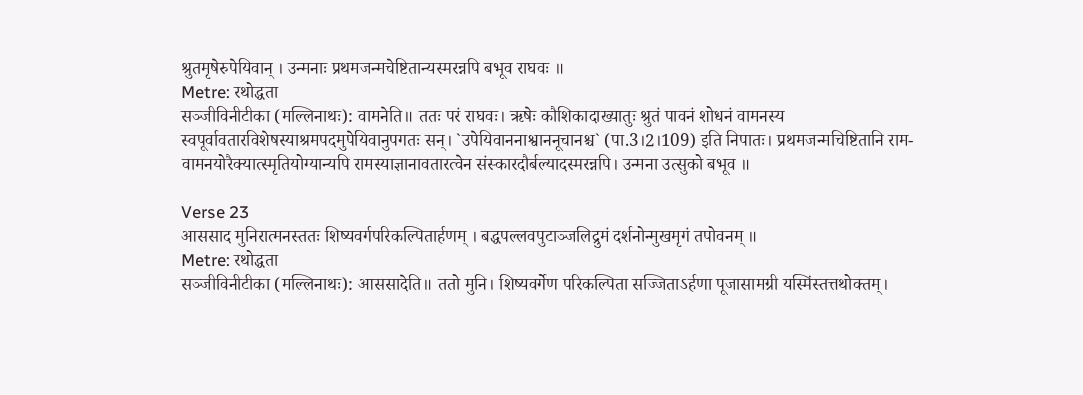श्रुतमृषेरुपेयिवान् । उन्मनाः प्रथमजन्मचेष्टितान्यस्मरन्नपि बभूव राघवः ॥
Metre: रथोद्धता
सञ्जीविनीटीका (मल्लिनाथः): वामनेति॥ ततः परं राघवः। ऋषेः कौशिकादाख्यातुः श्रुतं पावनं शोधनं वामनस्य स्वपूर्वावतारविशेषस्याश्रमपदमुपेयिवानुपगतः सन्। `उपेयिवाननाश्वाननूचानश्च` (पा.3।2।109) इति निपातः। प्रथमजन्मचिष्टितानि राम-वामनयोरैक्यात्स्मृतियोग्यान्यपि रामस्याज्ञानावतारत्वेन संस्कारदौर्बल्यादस्मरन्नपि। उन्मना उत्सुको बभूव ॥

Verse 23
आससाद मुनिरात्मनस्ततः शिष्यवर्गपरिकल्पितार्हणम् । बद्धपल्लवपुटाञ्जलिद्रुमं दर्शनोन्मुखमृगं तपोवनम् ॥
Metre: रथोद्धता
सञ्जीविनीटीका (मल्लिनाथः): आससादेति॥ ततो मुनि। शिष्यवर्गेण परिकल्पिता सज्जिताऽर्हणा पूजासामग्री यस्मिंस्तत्तथोक्तम्।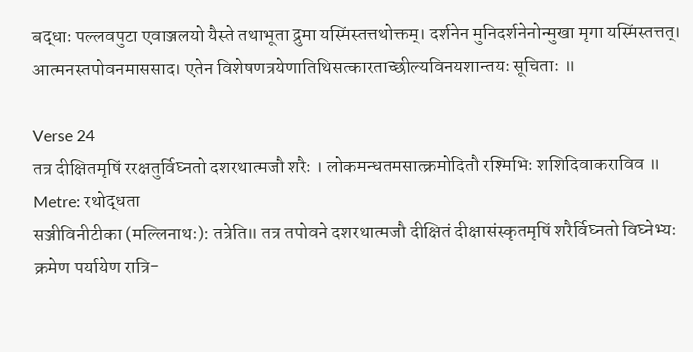बद्धाः पल्लवपुटा एवाञ्जलयो यैस्ते तथाभूता द्रुमा यस्मिंस्तत्तथोक्तम्। दर्शनेन मुनिदर्शनेनोन्मुखा मृगा यस्मिंस्तत्तत्। आत्मनस्तपोवनमाससाद। एतेन विशेषणत्रयेणातिथिसत्कारताच्छील्यविनयशान्तयः सूचिताः ॥

Verse 24
तत्र दीक्षितमृषिं ररक्षतुर्विघ्नतो दशरथात्मजौ शरैः । लोकमन्धतमसात्क्रमोदितौ रश्मिभिः शशिदिवाकराविव ॥
Metre: रथोद्धता
सञ्जीविनीटीका (मल्लिनाथः): तत्रेति॥ तत्र तपोवने दशरथात्मजौ दीक्षितं दीक्षासंस्कृतमृषिं शरैर्विघ्नतो विघ्नेभ्यः क्रमेण पर्यायेण रात्रि-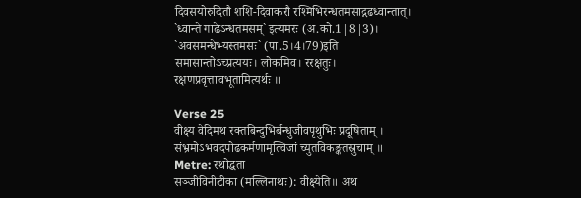दिवसयोरुदितौ शशि-दिवाकरौ रश्मिभिरन्धतमसाद्गढध्वान्तात्। `ध्वान्ते गाढेऽन्धतमसम्` इत्यमरः (अ.को.1|8|3)। `अवसमन्धेभ्यस्तमसः` (पा.5।4।79)इति समासान्तोऽच्प्रत्ययः। लोकमिव। ररक्षतुः। रक्षणप्रवृत्तावभूतामित्यर्थः ॥

Verse 25
वीक्ष्य वेदिमथ रक्तबिन्दुभिर्बन्धुजीवपृथुभिः प्रदूषिताम् । संभ्रमोऽभवदपोढकर्मणामृत्विजां च्युतविकङ्कतस्रुचाम् ॥
Metre: रथोद्धता
सञ्जीविनीटीका (मल्लिनाथः): वीक्ष्येति॥ अथ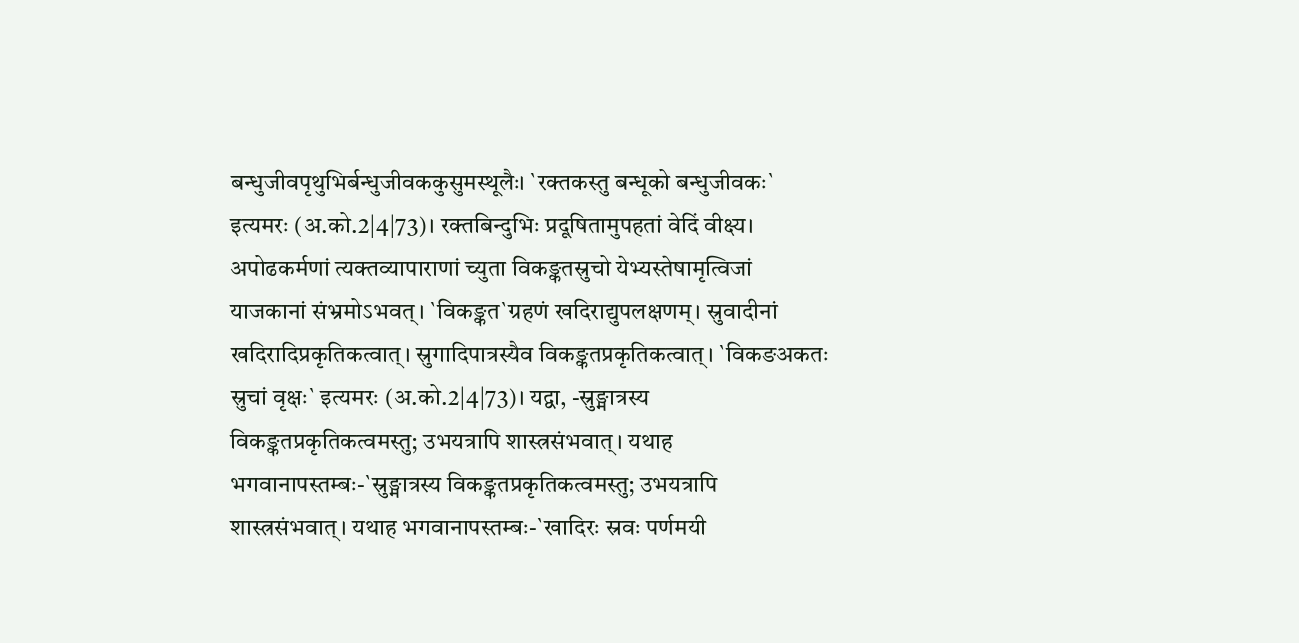बन्धुजीवपृथुभिर्बन्धुजीवककुसुमस्थूलैः। `रक्तकस्तु बन्धूको बन्धुजीवकः` इत्यमरः (अ.को.2|4|73)। रक्तबिन्दुभिः प्रदूषितामुपहतां वेदिं वीक्ष्य। अपोढकर्मणां त्यक्तव्यापाराणां च्युता विकङ्कतस्रुचो येभ्यस्तेषामृत्विजां याजकानां संभ्रमोऽभवत्। `विकङ्कत`ग्रहणं खदिराद्युपलक्षणम्। स्रुवादीनां खदिरादिप्रकृतिकत्वात्। स्रुगादिपात्रस्यैव विकङ्कतप्रकृतिकत्वात्। `विकङअकतः स्रुचां वृक्षः` इत्यमरः (अ.को.2|4|73)। यद्वा, -स्रुङ्मात्रस्य विकङ्कतप्रकृतिकत्वमस्तु; उभयत्रापि शास्त्रसंभवात्। यथाह भगवानापस्तम्बः-`स्रुङ्मात्रस्य विकङ्कतप्रकृतिकत्वमस्तु; उभयत्रापि शास्त्रसंभवात्। यथाह भगवानापस्तम्बः-`खादिरः स्रवः पर्णमयी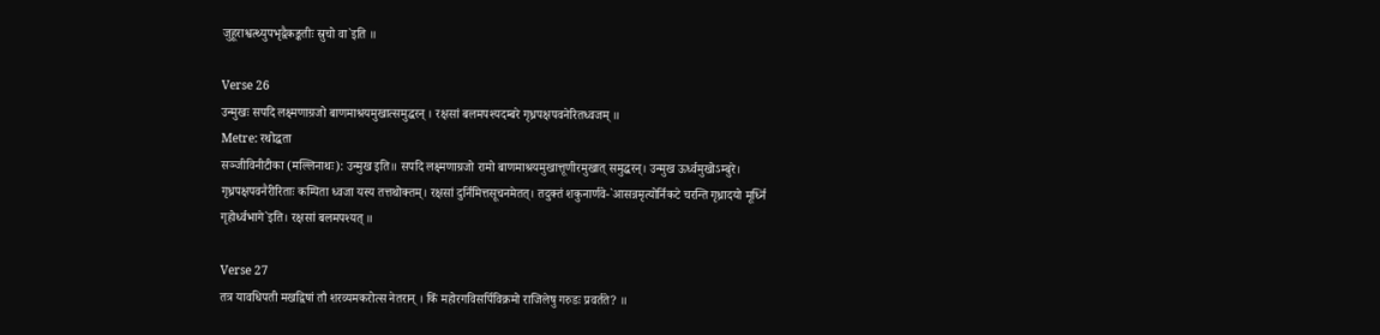जुहूराश्वत्थ्युपभृद्वैकङ्कतीः स्रुचो वा`इति ॥

Verse 26
उन्मुखः सपदि लक्ष्मणाग्रजो बाणमाश्रयमुखात्समुद्धरन् । रक्षसां बलमपश्यदम्बरे गृध्रपक्षपवनेरितध्वजम् ॥
Metre: रथोद्धता
सञ्जीविनीटीका (मल्लिनाथः): उन्मुख इति॥ सपदि लक्ष्मणाग्रजो रामो बाणमाश्रयमुखात्तूणीरमुखात् समुद्धरन्। उन्मुख ऊर्ध्वमुखोऽम्बुरे। गृध्रपक्षपवनैरीरिताः कम्पिता ध्वजा यस्य तत्तथोक्तम्। रक्षसां दुर्निमित्तसूचनमेतत्। तदुक्तं शकुनार्णवे-`आसन्नमृत्योर्निकटे चरन्ति गृध्रादयो मूर्ध्नि गृहोर्ध्वभागे`इति। रक्षसां बलमपश्यत् ॥

Verse 27
तत्र यावधिपती मखद्विषां तौ शरव्यमकरोत्स नेतरान् । किं महोरगविसर्पिविक्रमो राजिलेषु गरुडः प्रवर्तते? ॥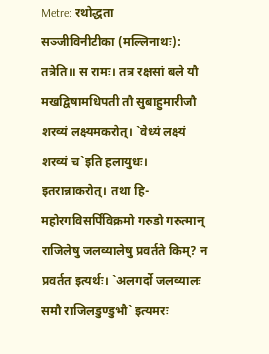Metre: रथोद्धता
सञ्जीविनीटीका (मल्लिनाथः): तत्रेति॥ स रामः। तत्र रक्षसां बले यौ मखद्विषामधिपती तौ सुबाहुमारीजौ शरव्यं लक्ष्यमकरोत्। `वेध्यं लक्ष्यं शरव्यं च`इति हलायुधः। इतरान्नाकरोत्। तथा हि-महोरगविसर्पिविक्रमो गरुडो गरुत्मान् राजिलेषु जलव्यालेषु प्रवर्तते किम्? न प्रवर्तत इत्यर्थः। `अलगर्दो जलव्यालः समौ राजिलडुण्डुभौ` इत्यमरः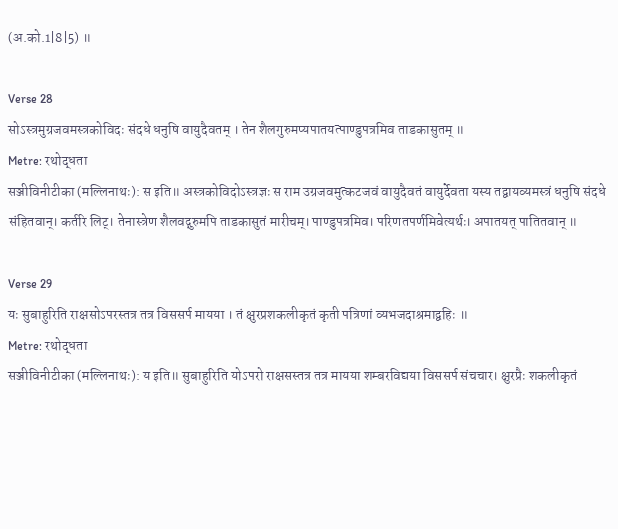(अ.को.1|8|5) ॥

Verse 28
सोऽस्त्रमुग्रजवमस्त्रकोविदः संदधे धनुषि वायुदैवतम् । तेन शैलगुरुमप्यपातयत्पाण्डुपत्रमिव ताडकासुतम् ॥
Metre: रथोद्धता
सञ्जीविनीटीका (मल्लिनाथः): स इति॥ अस्त्रकोविदोऽस्त्रज्ञः स राम उग्रजवमुत्कटजवं वायुदैवतं वायुर्देवता यस्य तद्वायव्यमस्त्रं धनुषि संदधे संहितवान्। कर्तरि लिट्। तेनास्त्रेण शैलवद्गुरुमपि ताडकासुतं मारीचम्। पाण्डुपत्रमिव। परिणतपर्णमिवेत्यर्थः। अपातयत् पातितवान् ॥

Verse 29
यः सुबाहुरिति राक्षसोऽपरस्तत्र तत्र विससर्प मायया । तं क्षुरप्रशकलीकृतं कृती पत्रिणां व्यभजदाश्रमाद्वहिः ॥
Metre: रथोद्धता
सञ्जीविनीटीका (मल्लिनाथः): य इति॥ सुबाहुरिति योऽपरो राक्षसस्तत्र तत्र मायया शम्बरविद्यया विससर्प संचचार। क्षुरप्रैः शकलीकृतं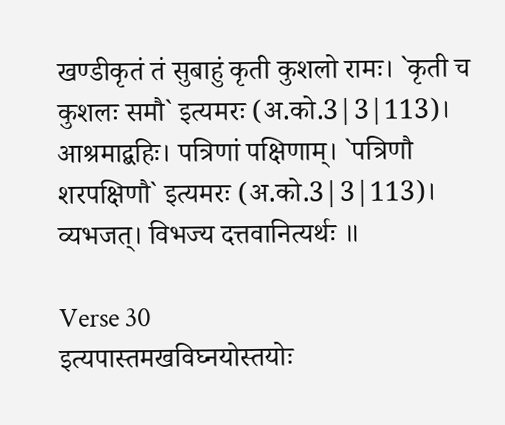खण्डीकृतं तं सुबाहुं कृती कुशलो रामः। `कृती च कुशलः समौ` इत्यमरः (अ.को.3|3|113)। आश्रमाद्बहिः। पत्रिणां पक्षिणाम्। `पत्रिणौ शरपक्षिणौ` इत्यमरः (अ.को.3|3|113)। व्यभजत्। विभज्य दत्तवानित्यर्थः ॥

Verse 30
इत्यपास्तमखविघ्नयोस्तयोः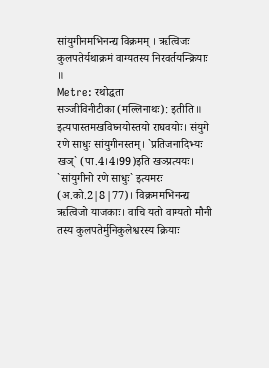सांयुगीनमभिनन्द्य विक्रमम् । ऋत्विजः कुलपतेर्यथाक्रमं वाग्यतस्य निरवर्तयन्क्रियाः ॥
Metre: रथोद्धता
सञ्जीविनीटीका (मल्लिनाथः): इतीति॥ इत्यपास्तमखविघ्नयोस्तयो राघवयोः। संयुगे रणे साधुः सांयुगीनस्तम्। `प्रतिजनादिभ्यः खञ्` (पा.4।4।99)इति खञ्प्रत्ययः। `सांयुगीनो रणे साधुः` इत्यमरः (अ.को.2|8|77)। विक्रममभिनन्द्य ऋत्विजो याजकाः। वाचि यतो वाग्यतो मौनी तस्य कुलपतेर्मुनिकुलेश्वरस्य क्रियाः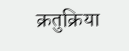क्रतुक्रिया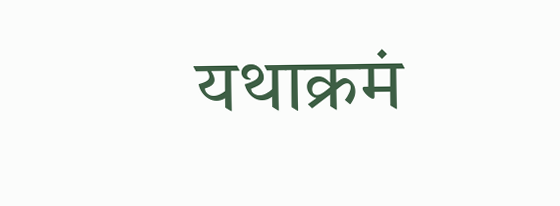यथाक्रमं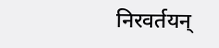निरवर्तयन्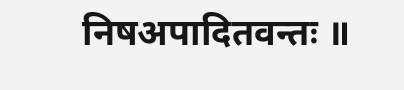निषअपादितवन्तः ॥